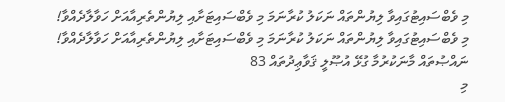މި ވެބްސައިޓުގައިވާ ލިޔުންތައް ނަކަލު ކުރާނަމަ މި ވެބްސައިޓަށާއި ލިޔުންތެރިއާއަށް ހަވާލާދެއްވާ!
މި ވެބްސައިޓުގައިވާ ލިޔުންތައް ނަކަލު ކުރާނަމަ މި ވެބްސައިޓަށާއި ލިޔުންތެރިއާއަށް ހަވާލާދެއްވާ!
ނައްޞުތައް މާނަކުރުމާ ގުޅޭ އުޞޫލީ ޤަވާޢިދުތައް 83
މި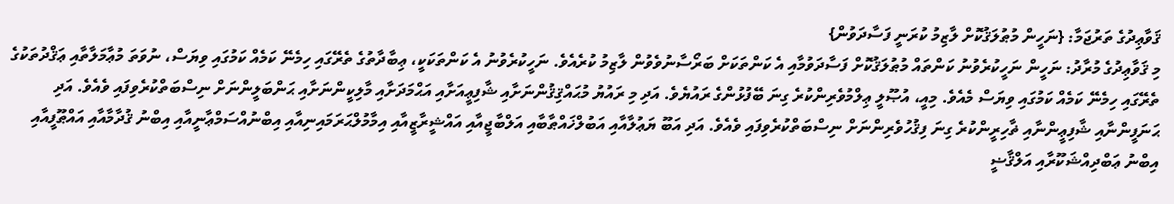ޤަވާޢިދުގެ ތަރުޖަމާ: {ނަހީން މުޠުލަޤުކޮށް ލާޒިމު ކުރަނީ ފަސާދަވުން}
މި ޤަވާޢިދުގެ މުރާދު: ނަހީން ނަހީކުރެވުނު ކަންތައް މުޠުލަޤުކޮށް ފަސާދަވުމާއި އެ ކަންތަކަށް ބަރޯސާނުވެވުން ލާޒިމު ކުރެއެވެ. ނަހީކުރެވުނު އެ ކަންތަކަކީ، ޢިބާދާތުގެ ތެރޭގައި ހިމެނޭ ކަމެއް ކަމުގައި ވިޔަސް، ނުވަތަ މުޢާމަލާތާއި ޢަޤްދުތަކުގެ ތެރޭގައި ހިމެނޭ ކަމެއް ކަމުގައި ވިޔަސް މެއެވެ. މިއީ، އުޞޫލީ ޢިލްމުވެރިންކުރެ ގިނަ ބޭފުޅުންގެ ރައުޔެވެ. އަދި މި ރައުޔު މުޙައްޤިޤުންނަށާއި ޝާފިޢީއަށާއި އަޙްމަދަށާއި މާލިކީންނަށާއި ޙަންބަލީންނަށް ނިސްބަތްކުރެވިފައި ވެއެވެ. އަދި ޙަނަފީންނާއި ޝާފިޢީންނާއި ޡާހިރީންކުރެ ގިނަ ފިޤުހުވެރިންނަށް ނިސްބަތްކުރެވިފައި ވެއެވެ. އަދި އަބޫ ޔަޢުލާއާއި އަބުލްޚައްޠާބާއި އަލްބާޖީއާއި އައްޝީރާޒީއާއި އިމާމުލްޙަރަމައިނިއާއި އިބްނުއްސަމްޢާނީއާއި އިބްނު ޤުދާމާއާއި އައްޠޫފީއާއި އިބްނު ޢަބްދިއްޝަކޫރާއި އަލްޤާޟީ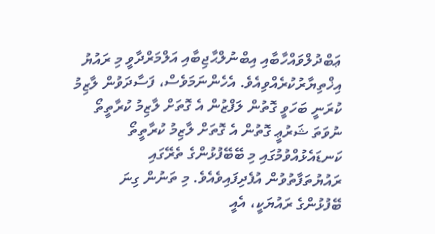ޢަބްދުލްވައްހާބާއި އިބްނުލްޙާޖިބާއި އަލްމަރްދާވީ މި ރައުޔު އިޚްތިޔާރުކުރެއްވިއެވެ. އެހެންނަމަވެސް، ފަސާދަވުން ލާޒިމު ކުރަނީ ބަހަވީ ގޮތުން ލަފްޒުން އެ ގޮތަށް ލާޒިމު ކުރާތީތޯ ނުވަތަ ޝަރުޢީ ގޮތުން އެ ގޮތަށް ލާޒިމު ކުރާތީތޯ ކަނޑައެޅުއްވުމުގައި މި ބޭބޭފުޅުންގެ ތެރޭގައި ރައުޔުތަފާތުވުން އުފެދިފައިވެއެވެ. މި ތަނުން ގިނަ ބޭފުޅުންގެ ރައުޔަކީ، އެއީ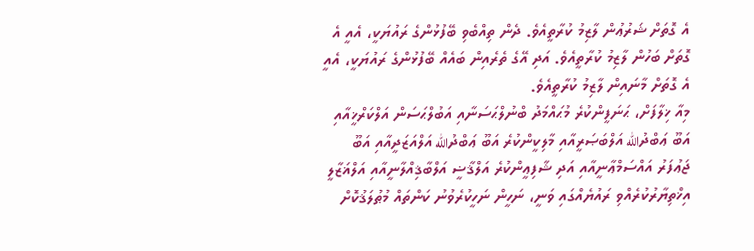އެ ގޮތަށް ޝަރުޢުން ލާޒިމު ކުރާތީއެވެ. ދެން ތިއްބެވި ބޭފުޅުންގެ ރައުޔަކީ، އެއީ އެ ގޮތަށް ބަހުން ލާޒިމު ކުރާތީއެވެ. އަދި އޭގެ ތެރެއިން ބައެއް ބޭފުޅުންގެ ރައުޔަކީ، އެއީ އެ ގޮތަށް މާނައިން ލާޒިމު ކުރާތީއެވެ.
މިއާ ޚިލާފަށް، ޙަނަފީންކުރެ މުޙައްމަދު ބްނުލްޙަސަނާއި އަބުލްޙަސަން އަލްކަރްޚީއާއި އަބޫ ޢަބްދުالله އަލްބަޞަރީއާއި މާލިކީންކުރެ އަބޫ ޢަބްދުالله އަލްއަޒަދީއާއި އަބޫ ޖަޢުފަރު އައްސަމްޢާނީއާއި އަދި ޝާފިޢީންކުރެ އަލްޤާޟީ އަލްބާޤިއްލާނީއާއި އަލްޣަޒާލީ އިޚްތިޔާރުކުރެއްވި ރައުޔެއްގައި ވަނީ، ނަހީން ނަހީކުރެވުނު ކަންތައް މުޠުލަޤުކޮށް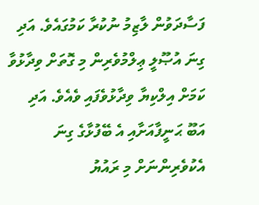ފަސާދަވުން ލާޒިމު ނުކުރާ ކަމުގައެވެ. އަދި ގިނަ އުޞޫލީ ޢިލްމުވެރިން މި ގޮތަށް ވިދާޅުވާ ކަމަށް އިލްކިޔާ ވިދާޅުވެފައި ވެއެވެ. އަދި އަބޫ ޙަނީފާއަށާއި އެ ބޭފުޅާގެ ގިނަ އެކުވެރިންނަށް މި ރައުޔު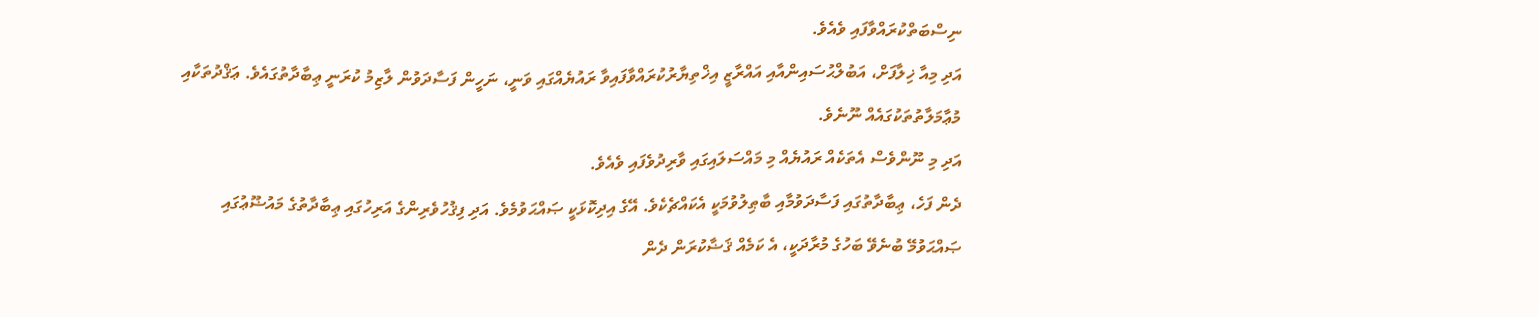ނިސްބަތްކުރައްވާފައި ވެއެވެ.
އަދި މިއާ ޚިލާފަށް، އަބުލްޙުސައިންއާއި އައްރާޒީ އިޚްތިޔާރުކުރައްވާފައިވާ ރައުޔެއްގައި ވަނީ، ނަހީން ފަސާދަވުން ލާޒިމު ކުރަނީ ޢިބާދާތުގައެވެ. ޢަޤްދުތަކާއި މުޢާމަލާތުތަކުގައެއް ނޫނެވެ.
އަދި މި ނޫންވެސް އެތަކެއް ރައުޔެއް މި މައްސަލައިގައި ވާރިދުވެފައި ވެއެވެ.
ދެން ފަހެ، ޢިބާދާތުގައި ފަސާދަވުމާއި ބާޠިލުވުމަކީ އެކައްޗެކެވެ. އޭގެ އިދިކޮޅަކީ ޞައްޙަވުމެވެ. އަދި ފިޤުހުވެރިންގެ އަރިހުގައި ޢިބާދާތުގެ މައުޟޫޢުގައި ޞައްޙަވުމޭ ބުނެވޭ ބަހުގެ މުރާދަކީ، އެ ކަމެއް ޤަޟާކުރަން ދެން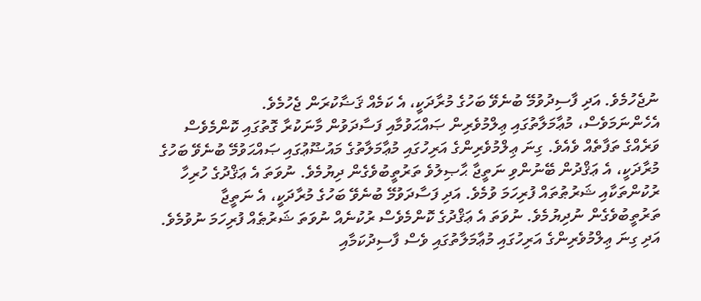ނުޖެހުމެވެ. އަދި ފާސިދުވުމޭ ބުނެވޭ ބަހުގެ މުރާދަކީ، އެ ކަމެއް ޤަޟާކުރަން ޖެހުމެވެ.
އެހެންނަމަވެސް، މުޢާމަލާތުގައި ޢިލްމުވެރިން ޞައްޙަވުމާއި ފަސާދަވުން މާނަކުރާ ގޮތުގައި ކޮންމެވެސް ވަރެއްގެ ތަފާތެއް ވެއެވެ. ގިނަ ޢިލްމުވެރިންގެ އަރިހުގައި މުޢާމަލާތުގެ މައުޟޫޢުގައި ޞައްޙަވުމޭ ބުނެވޭ ބަހުގެ މުރާދަކީ، އެ ޢަޤްދުން ބޭނުންވި ނަތީޖާ ޙާޞިލުވެ ތަރުތީބުވެގެން ދިޔުމެވެ. ނުވަތަ އެ ޢަޤްދުގެ ހުރިހާ ރުކުންތަކާއި ޝަރުޠުތައް ފުރިހަމަ ވުމެވެ. އަދި ފަސާދަވުމޭ ބުނެވޭ ބަހުގެ މުރާދަކީ، އެ ނަތީޖާ ތަރުތީބުވެގެން ނުދިޔުމެވެ. ނުވަތަ އެ ޢަޤްދުގެ ކޮންމެވެސް ރުކުނެއް ނުވަތަ ޝަރުޠެއް ފުރިހަމަ ނުވުމެވެ. އަދި ގިނަ ޢިލްމުވެރިންގެ އަރިހުގައި މުޢާމަލާތުގައި ވެސް ފާސިދުކަމާއި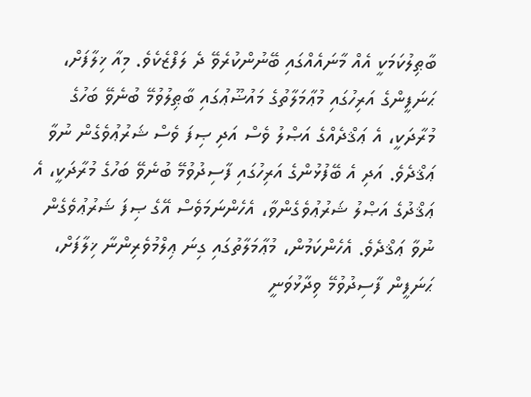ބާޠިލުކަމަކީ އެއް މާނައެއްގައި ބޭނުންކުރެވޭ ދެ ލަފްޒެކެވެ. މިއާ ޚިލާފަށް، ޙަނަފީންގެ އަރިހުގައި މުޢާމަލާތުގެ މައުޟޫޢުގައި ބާޠިލުވުމޭ ބުނެވޭ ބަހުގެ މުރާދަކީ، އެ ޢަޤްދެއްގެ އަޞްލު ވެސް އަދި ޞިފަ ވެސް ޝަރުޢުވެގެން ނުވާ ޢަޤްދެވެ. އަދި އެ ބޭފުޅުންގެ އަރިހުގައި ފާސިދުވުމޭ ބުނެވޭ ބަހުގެ މުރާދަކީ، އެ ޢަޤްދުގެ އަޞްލު ޝަރުޢުވެގެންވާ، އެހެންނަމަވެސް އޭގެ ޞިފަ ޝަރުޢުވެގެން ނުވާ ޢަޤްދެވެ. އެހެންކަމުން، މުޢާމަލާތުގައި ގިނަ ޢިލްމުވެރިންނާ ޚިލާފަށް، ޙަނަފީން ފާސިދުވުމޭ ވިދާޅުވަނީ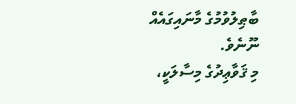ބާޠިލުވުމުގެ މާނައިގައެއް ނޫނެވެ.
މި ޤަވާޢިދުގެ މިސާލަކީ،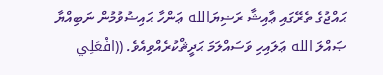ޙައްޖުގެ ތެރޭގައި ޢާއިޝާ ރަޟިޔަالله ޢަންހާ ޙައިޟުވުމުން ނަބިއްޔާ ޞައްލަ الله ޢަލައިހި ވަސައްލަމަ ޙަދީޘްކުރެއްވިއެވެ. ((افْعَلِي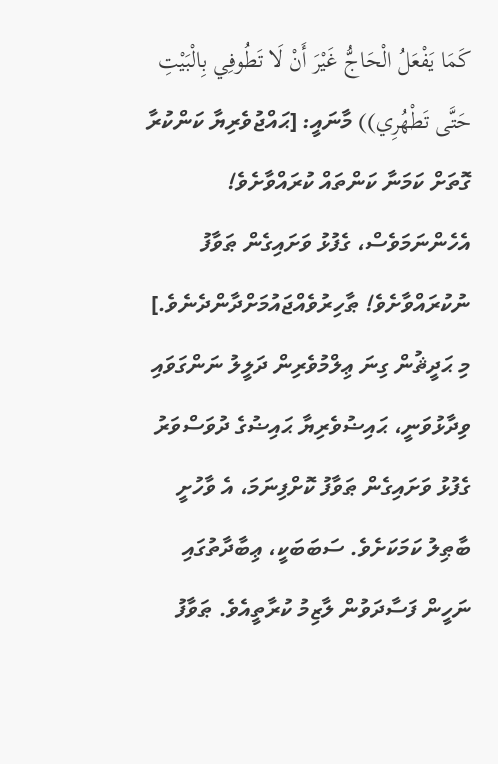كَمَا يَفْعَلُ الْحَاجُّ غَيْرَ أَنْ لَا تَطُوفِي بِالْبَيْتِ حَتَّى تَطْهُرِي)) މާނައީ: [ޙައްޖުވެރިޔާ ކަންކުރާ ގޮތަށް ކަމަނާ ކަންތައް ކުރައްވާށެވެ! އެހެންނަމަވެސް، ގެފުޅު ވަށައިގެން ޠަވާފު ނުކުރައްވާށެވެ! ޠާހިރުވެއްޖައުމަށްދާންދެނެވެ.] މި ޙަދީޘުން ގިނަ ޢިލްމުވެރިން ދަލީލު ނަންގަވައި ވިދާޅުވަނީ، ޙައިޟުވެރިޔާ ޙައިޟުގެ ދުވަސްވަރު ގެފުޅު ވަށައިގެން ޠަވާފު ކޮށްފިނަމަ، އެ ވާހުށީ ބާޠިލު ކަމަކަށެވެ. ސަބަބަކީ، ޢިބާދާތުގައި ނަހީން ފަސާދަވުން ލާޒިމު ކުރާތީއެވެ. ޠަވާފު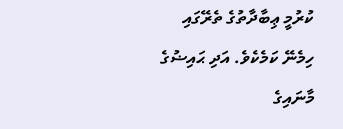ކުރުމީ ޢިބާދާތުގެ ތެރޭގައި ހިމެނޭ ކަމެކެވެ. އަދި ޙައިޟުގެ މާނައިގެ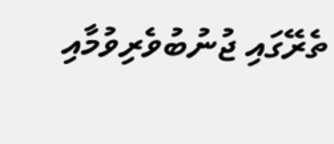ތެރޭގައި ޖުނުބުވެރިވުމާއި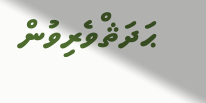ޙަދަޘްވެރިވުން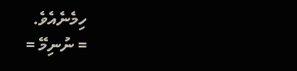ހިމެނެއެވެ.
= ނުނިމޭ =